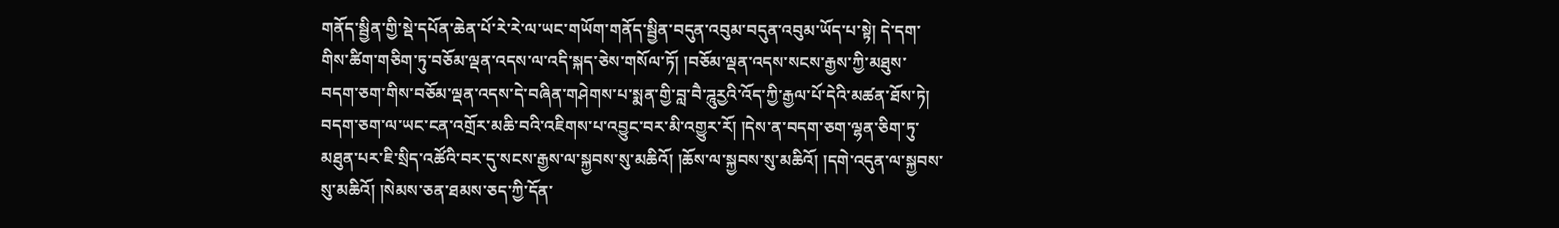གནོད་སྦྱིན་གྱི་སྡེ་དཔོན་ཆེན་པོ་རེ་རེ་ལ་ཡང་གཡོག་གནོད་སྦྱིན་བདུན་འབུམ་བདུན་འབུམ་ཡོད་པ་སྟེ། དེ་དག་གིས་ཚིག་གཅིག་ཏུ་བཅོམ་ལྡན་འདས་ལ་འདི་སྐད་ཅེས་གསོལ་ཏོ། །བཅོམ་ལྡན་འདས་སངས་རྒྱས་ཀྱི་མཐུས་བདག་ཅག་གིས་བཅོམ་ལྡན་འདས་དེ་བཞིན་གཤེགས་པ་སྨན་གྱི་བླ་བཻ་ཌཱུརྱའི་འོད་ཀྱི་རྒྱལ་པོ་དེའི་མཚན་ཐོས་ཏེ། བདག་ཅག་ལ་ཡང་ངན་འགྲོར་མཆི་བའི་འཇིགས་པ་འབྱུང་བར་མི་འགྱུར་རོ། །དེས་ན་བདག་ཅག་ལྷན་ཅིག་ཏུ་མཐུན་པར་ཇི་སྲིད་འཚོའི་བར་དུ་སངས་རྒྱས་ལ་སྐྱབས་སུ་མཆིའོ། །ཆོས་ལ་སྐྱབས་སུ་མཆིའོ། །དགེ་འདུན་ལ་སྐྱབས་སུ་མཆིའོ། །སེམས་ཅན་ཐམས་ཅད་ཀྱི་དོན་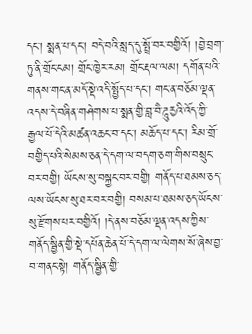དང་། སྨན་པ་དང་། བདེ་བའི་སླད་དུ་སྤྲོ་བར་བགྱིའོ། །བྱེ་བྲག་ཏུ་ནི་གྲོང་ངམ། གྲོང་ཁྱེར་རམ། གྲོང་རྡལ་ལམ། དགོན་པའི་གནས་གང་ན་མདོ་སྡེ་འདི་སྤྱོད་པ་དང་། གང་ན་བཅོམ་ལྡན་འདས་དེ་བཞིན་གཤེགས་པ་སྨན་གྱི་བླ་བཻ་ཌཱུརྱའི་འོད་ཀྱི་རྒྱལ་པོ་དེའི་མཚན་འཆང་བ་དང་། མཆོད་པ་དང་། རིམ་གྲོ་བགྱིད་པའི་སེམས་ཅན་དེ་དག་ལ་བདག་ཅག་གིས་བསྲུང་བར་བགྱི། ཡོངས་སུ་བསྐྱང་བར་བགྱི། གནོད་པ་ཐམས་ཅད་ལས་ཡོངས་སུ་ཐར་བར་བགྱི། བསམ་པ་ཐམས་ཅད་ཡོངས་སུ་རྫོགས་པར་བགྱིའོ། །དེ་ནས་བཅོམ་ལྡན་འདས་ཀྱིས་གནོད་སྦྱིན་གྱི་སྡེ་དཔོན་ཆེན་པོ་དེ་དག་ལ་ལེགས་སོ་ཞེས་བྱ་བ་གནང་སྟེ། གནོད་སྦྱིན་གྱི་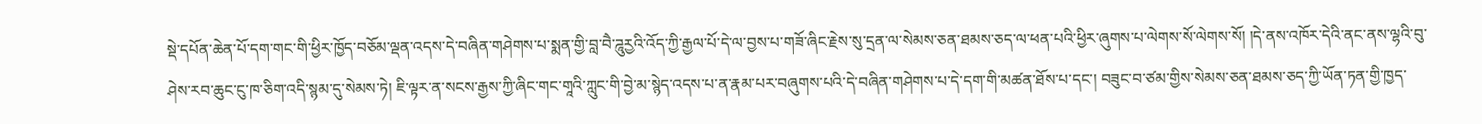སྡེ་དཔོན་ཆེན་པོ་དག་གང་གི་ཕྱིར་ཁྱོད་བཅོམ་ལྡན་འདས་དེ་བཞིན་གཤེགས་པ་སྨན་གྱི་བླ་བཻ་ཌཱུརྱའི་འོད་ཀྱི་རྒྱལ་པོ་དེ་ལ་བྱས་པ་གཟོ་ཞིང་རྗེས་སུ་དྲན་ལ་སེམས་ཅན་ཐམས་ཅད་ལ་ཕན་པའི་ཕྱིར་ཞུགས་པ་ལེགས་སོ་ལེགས་སོ། །དེ་ནས་འཁོར་དེའི་ནང་ནས་ལྷའི་བུ་ཤེས་རབ་ཆུང་ངུ་ཁ་ཅིག་འདི་སྙམ་དུ་སེམས་ཏེ། ཇི་ལྟར་ན་སངས་རྒྱས་ཀྱི་ཞིང་གང་གཱའི་ཀླུང་གི་བྱེ་མ་སྙེད་འདས་པ་ན་རྣམ་པར་བཞུགས་པའི་དེ་བཞིན་གཤེགས་པ་དེ་དག་གི་མཚན་ཐོས་པ་དང་། བཟུང་བ་ཙམ་གྱིས་སེམས་ཅན་ཐམས་ཅད་ཀྱི་ཡོན་ཏན་གྱི་ཁྱད་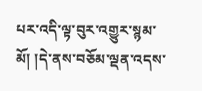པར་འདི་ལྟ་བུར་འགྱུར་སྙམ་མོ། །དེ་ནས་བཅོམ་ལྡན་འདས་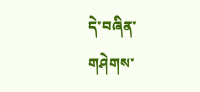དེ་བཞིན་གཤེགས་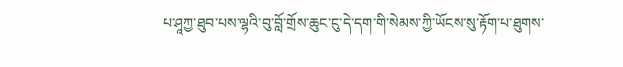པ་ཤཱཀྱ་ཐུབ་པས་ལྷའི་བུ་བློ་གྲོས་ཆུང་ངུ་དེ་དག་གི་སེམས་ཀྱི་ཡོངས་སུ་རྟོག་པ་ཐུགས་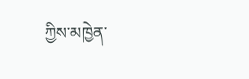ཀྱིས་མཁྱེན་